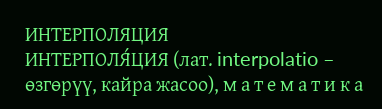ИНТЕРПОЛЯЦИЯ
ИНТЕРПОЛЯ́ЦИЯ (лат. interpolatio – өзгөрүү, кайра жасоо), м а т е м а т и к а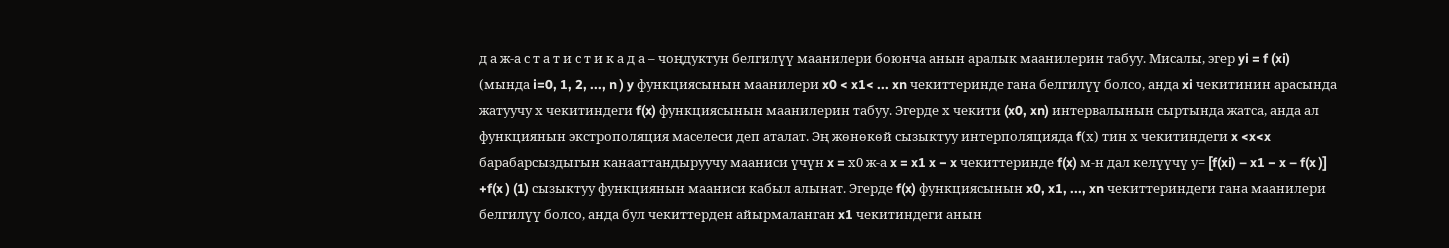д а ж-а с т а т и с т и к а д а – чоңдуктун белгилүү маанилери боюнча анын аралык маанилерин табуу. Мисалы, эгер yi = f (xi) (мында i=0, 1, 2, ..., n ) y функциясынын маанилери x0 < x1< ... xn чекиттеринде гана белгилүү болсо, анда xi чекитинин арасында жатуучу х чекитиндеги f(x) функциясынын маанилерин табуу. Эгерде х чекити (x0, xn) интервалынын сыртында жатса, анда ал функциянын экстрополяция маселеси деп аталат. Эң жөнөкөй сызыктуу интерполяцияда f(х) тин х чекитиндеги x <x<x барабарсыздыгын канааттандыруучу мааниси үчүн x = х0 ж-а x = x1 x − x чекиттеринде f(x) м-н дал келүүчү у= [f(xi) – x1 − x – f(x )] +f(x ) (1) сызыктуу функциянын мааниси кабыл алынат. Эгерде f(x) функциясынын x0, x1, ..., xn чекиттериндеги гана маанилери белгилүү болсо, анда бул чекиттерден айырмаланган x1 чекитиндеги анын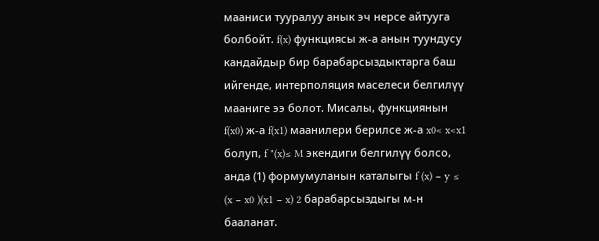мааниси тууралуу анык эч нерсе айтууга болбойт. f(x) функциясы ж-а анын туундусу кандайдыр бир барабарсыздыктарга баш ийгенде, интерполяция маселеси белгилүү мааниге ээ болот. Мисалы, функциянын f(x0) ж-а f(x1) маанилери берилсе ж-а x0< x<x1 болуп, f "(x)≤ M экендиги белгилүү болсо, анда (1) формумуланын каталыгы f (x) − y ≤ (x − x0 )(x1 − x) 2 барабарсыздыгы м-н бааланат.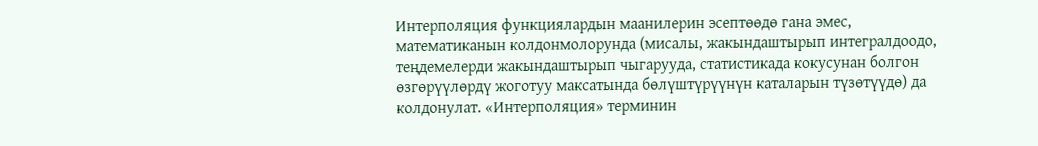Интерполяция функциялардын маанилерин эсептөөдө гана эмес, математиканын колдонмолорунда (мисалы, жакындаштырып интегралдоодо, теңдемелерди жакындаштырып чыгарууда, статистикада кокусунан болгон өзгөрүүлөрдү жоготуу максатында бөлүштүрүүнүн каталарын түзөтүүдө) да колдонулат. «Интерполяция» терминин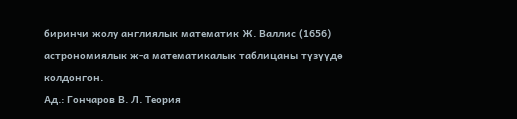биринчи жолу англиялык математик Ж. Валлис (1656) астрономиялык ж-а математикалык таблицаны түзүүдө колдонгон.
Ад.: Гончаров В. Л. Теория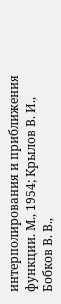интерполирования и приближения функции. М., 1954; Крылов В. И., Бобков В. В.,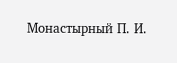Монастырный П. И.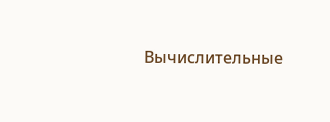Вычислительные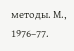методы. М., 1976–77.